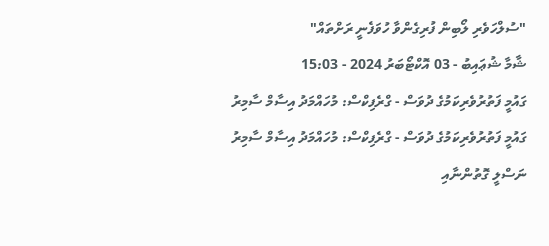"ސުލްހަވެރި ލޯބިން ފުރިގެންވާ ހުވަފެނީ ރަށްތައް"
ޝާމާ ޝުޢައިބު - 03 އޮކްޓޯބަރު 2024 - 15:03
ގައުމީ ފަތުރުވެރިކަމުގެ ދުވަސް - ގްރެފިކްސް: މުހައްމަދު އިސާމް ސާމިރު
ގައުމީ ފަތުރުވެރިކަމުގެ ދުވަސް - ގްރެފިކްސް: މުހައްމަދު އިސާމް ސާމިރު
ނަސްލީ ގޮތުންނާއި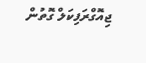ޖިއޮގްރަފިކަލް ގޮތުން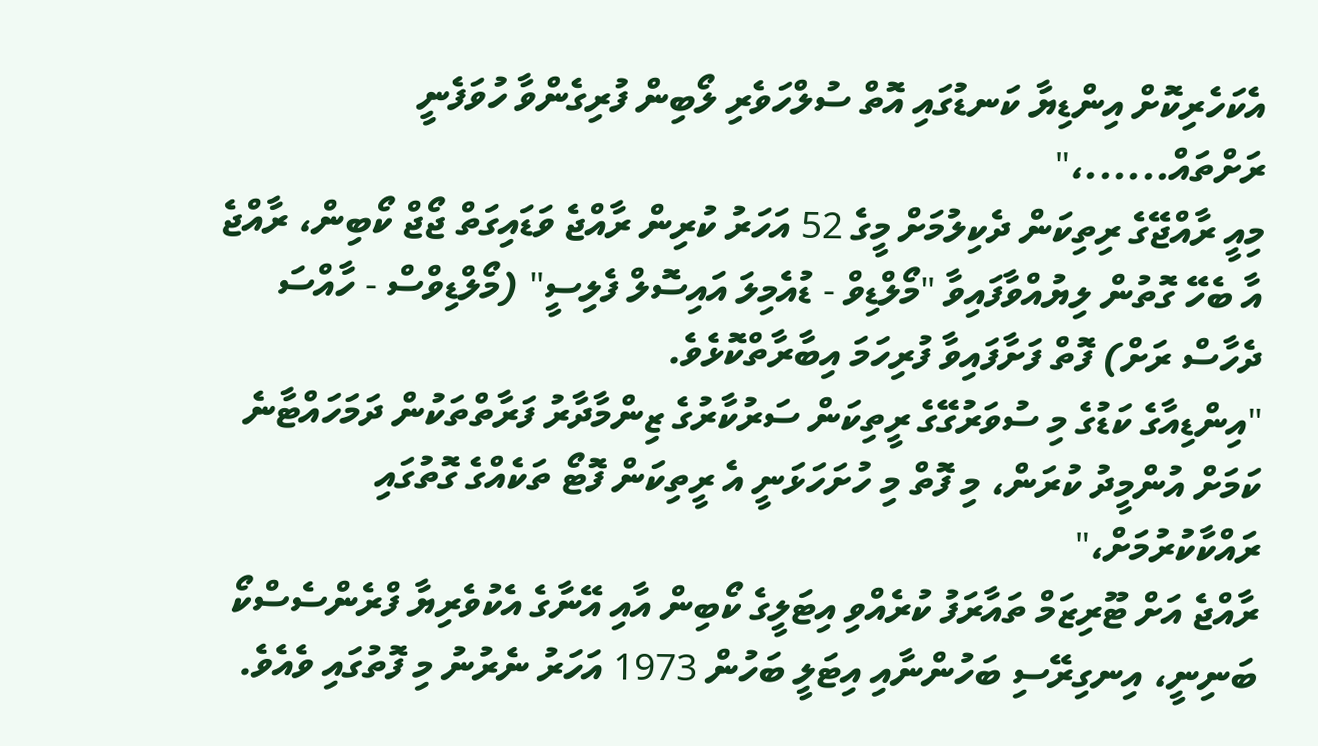އެކަހެރިކޮށް އިންޑިޔާ ކަނޑުގައި އޮތް ސުލްހަވެރި ލޯބިން ފުރިގެންވާ ހުވަފެނީ ރަށްތައް......،"
މިއީ ރާއްޖޭގެ ރިތިކަން ދެކިލުމަށް މީގެ 52 އަހަރު ކުރިން ރާއްޖެ ވަޑައިގަތް ޖޯޖް ކޯބިން، ރާއްޖެ އާ ބެހޭ ގޮތުން ލިޔުއްވާފައިވާ "މޯލްޑިވް - ޑުއެމިލަ އައިސޮލް ފެލިސީ" (މޯލްޑިވްސް - ހާއްސަ ދެހާސް ރަށް) ފޮތް ފަށާފައިވާ ފުރިހަމަ އިބާރާތްކޮޅެވެ.
"އިންޑިއާގެ ކަޑުގެ މި ސުވަރުގޭގެ ރީތިކަން ސަރުކާރުގެ ޒިންމާދާރު ފަރާތްތަކުން ދަމަހައްޓާނެ ކަމަށް އުންމީދު ކުރަން، މި ފޮތް މި ހުށަހަޅަނީ އެ ރީތިކަން ފޮޓޯ ތަކެއްގެ ގޮތުގައި ރައްކާކުރުމަށް،"
ރާއްޖެ އަށް ޓޫރިޒަމް ތައާރަފު ކުރެއްވި އިޓަލީގެ ކޯބިން އާއި އޭނާގެ އެކުވެރިޔާ ފްރެންސެސްކޯ ބަނިނީ، އިނގިރޭސި ބަހުންނާއި އިޓަލީ ބަހުން 1973 އަހަރު ނެރުނު މި ފޮތުގައި ވެއެވެ.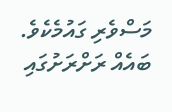މަސްވެރި ގައުމެކެވެ. ބައެއް ރަށްރަށުގައި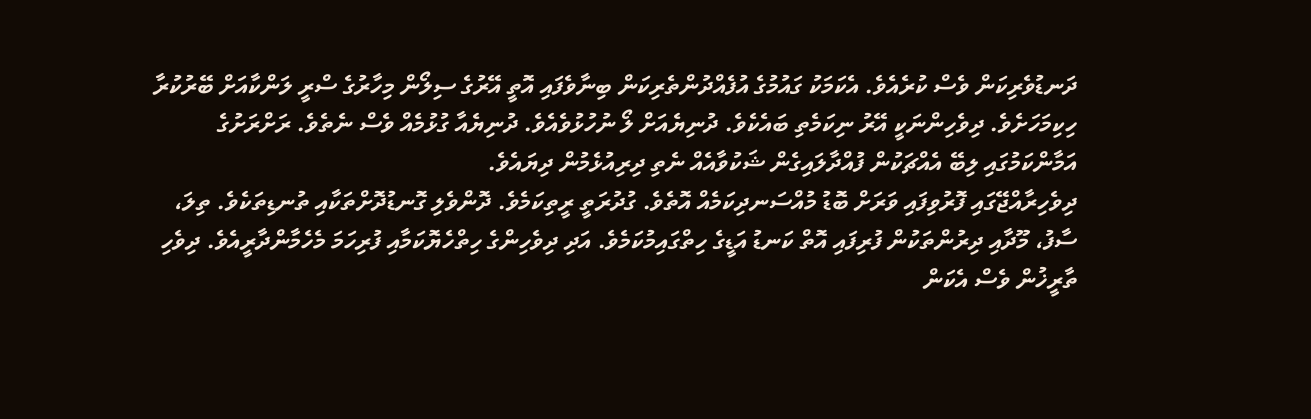ދަނޑުވެރިކަން ވެސް ކުރެއެވެ. އެކަމަކު ގައުމުގެ އުފެއްދުންތެރިކަން ބިނާވެފައި އޮތީ އޭރުގެ ސިލޯން މިހާރުގެ ސްރީ ލަންކާއަށް ބޭރުކުރާ ހިކިމަހަށެވެ. ދިވެހިންނަކީ އޭރު ނިކަމެތި ބައެކެވެ. ދުނިޔެއަށް ލޯ ނުހުޅުވެއެވެ. ދުނިޔެއާ ގުޅުމެއް ވެސް ނެތެވެ. ރަށްރަށުގެ އަމާންކަމުގައި ލިބޭ އެއްޗަކުން ފުއްދާލައިގެން ޝަކުވާއެއް ނެތި ދިރިއުޅެމުން ދިޔައެވެ.
ދިވެހިރާއްޖޭގައި ފޮރުވިފައި ވަރަށް ބޮޑު މުއްސަނދިކަމެއް އޮތެވެ. ގުދުރަތީ ރީތިކަމެވެ. ދޮންވެލި ގޮނޑުދޮށްތަކާއި ތުނޑިތަކެވެ. ތިލަ، ސާފު، މޫދާއި ދިރުންތަކުން ފުރިފައި އޮތް ކަނޑު އަޑީގެ ހިތްގައިމުކަމެވެ. އަދި ދިވެހިންގެ ހިތްހެޔޮކަމާއި ފުރިހަމަ މެހެމާންދާރީއެވެ. ދިވެހި ތާރީޚުން ވެސް އެކަން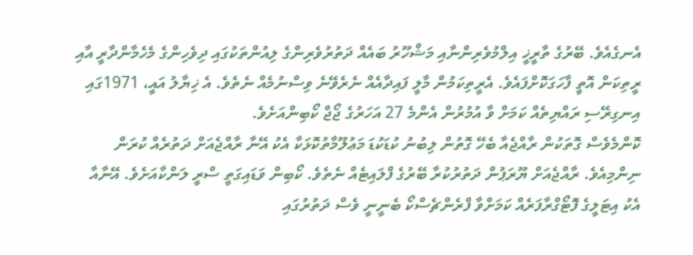އެނގެއެވެ. ބޭރުގެ ތާރީޚީ އިލްމުވެރިންނާއި މަޝްހޫރު ބައެއް ދަތުރުވެރިންގެ ލިއުންތަކުގައި ދިވެހިންގެ މެހެމާންދާރީ އާއި ރީތިކަން އޮތީ ފާހަގަކޮށްފައެވެ. އެރީތިކަމުން މާލީ ފައިދާއެއް ނެރެވޭނެ ވިސްނުމެއް ނެތެވެ. އެ ޚިޔާލު އައީ، 1971ގައި އިނގިރޭސި ރައްޔިތެއް ކަމަށް ވާ އުމުރުން އެންމެ 27 އަހަރުގެ ޖޯޖް ކޯބިންއަށެވެ.
ކޮންމެވެސް ގޮތަކުން ރާއްޖެއާ ބެހޭ ގޮތުން ލިބުނު ކުޑަކުޑަ މަޢުލޫމާތުކޮޅަކާ އެކު އޭނާ ރާއްޖެއަށް ދަތުރެއް ކުރަން ނިންމިއެވެ. ރާއްޖެއަށް ޔޫރަޕުން ދަތުރުކުރާ ބޭރުގެ ފްލައިޓެއް ނެތެވެ. ކޯބިން ވަޑައިގަތީ ސްރީ ލަންކާއަށެވެ. އޭނާއާ އެކު އިޓަލީގެ ފޮޓޯގްރާފަރެއް ކަމަށްވާ ފްރެންޗެސްކޯ ބެނީނީ ވެސް ދަތުރުގައި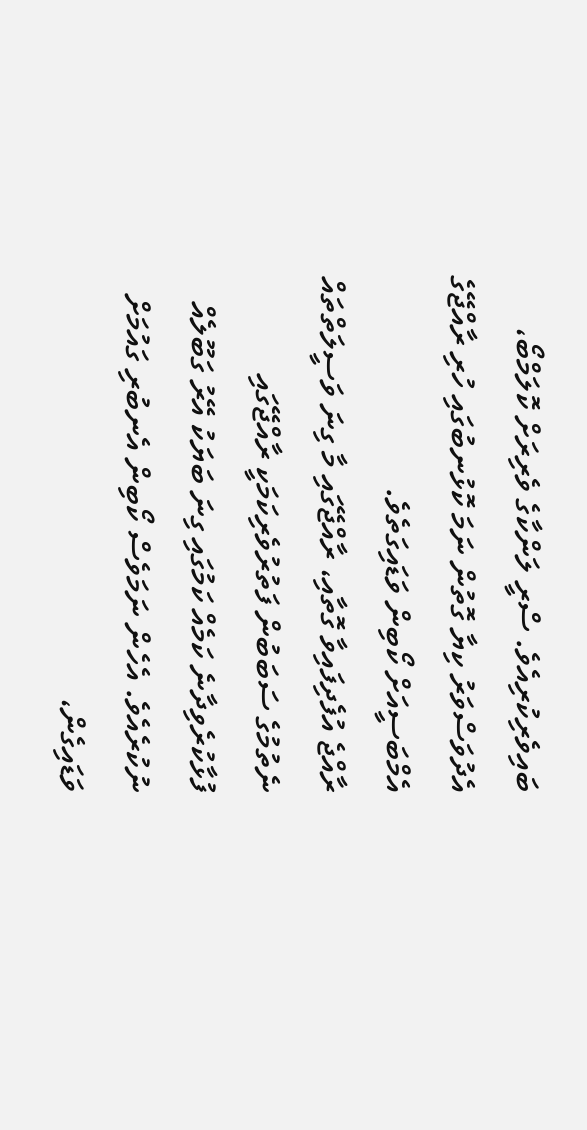ބައިވެރިކުރިއެވެ. ސްރީ ލަންކާގެ ވެރިރަށް ކޮލަމްބޯ، އެދުވަސްވަރު ކިޔާ ގޮތުން ނަމަ ކޮޅުނބުގައި ހުރި ރާއްޖޭގެ އެމްބަސީއަށް ކޯބިން ވަޑައިގަތެވެ.
ރާއްޖެ އުފެދިފައިވާ ގޮތާއި، ރާއްޖޭގައި މާ ގިނަ ވަސީލަތްތައް ނެތުމުގެ ސަބަބުން ފަތުރުވެރިކަމަކީ ރާއްޖޭގައި ފުޅާކުރެވިދާނެ ކަމެއް ކަމުގައި ގިނަ ބަޔަކު އޭރު ގަބޫލެއް ނުކުރެއެވެ. އެހެން ނަމަވެސް ކޯބިން އެނބުރި ގައުމަށް ވަޑައިގެން،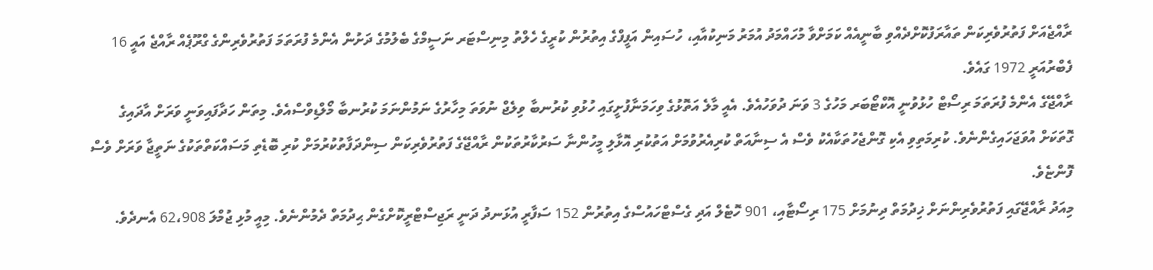ރާއްޖެއަށް ފަތުރުވެރިކަން ތައާރަފުކޮށްދެއްވި ބާނީއެއް ކަމަށްވާ މުހައްމަދު އުމަރު މަނިކުއާއި، ހުސައިން އަފީފްގެ އިތުރުން ކުރީގެ ހެލްތު މިނިސްޓަރ ނަސީމްގެ ބެލުމުގެ ދަށުން އެންމެ ފުރަތަމަ ފަތުރުވެރިންގެ ގްރޫޕެއް ރާއްޖެ އައީ 16 ފެބްރުއަރީ 1972 ގައެވެ.
ރާއްޖޭގެ އެންމެ ފުރަތަމަ ރިސޯޓް ހުޅުވުނީ އޮކްޓޯބަރ މަހުގެ 3 ވަނަ ދުވަހުއެވެ. އެއީ މާލެ އަތޮޅުގެ ވިހަމަނާފުށީގައި ހުޅުވި ކުރުނބާ ވިލެޖް ނުވަތަ މިހާރުގެ ނަމުންނަމަ ކުރުނބާ މޯލްޑިވްސްއެވެ. މިތަން ހަދާފައިވަނީ ވަރަށް އާދައިގެ ގޮތަކަށް އުވަޖަހައިގެންނެވެ. ކުރިމަތިވި އެކި ގޮންޖެހުތަކާއެކު ވެސް އެ ސިނާއަތް ކުރިއެރުވުމަށް އަތުކުރި އޮޅާލި މީހުންނާ ސަރުކާރުތަކުން ރާއްޖޭގެ ފަތުރުވެރިކަން ސިންދަފާތުކުރުމަށް ކުރި ބޮޑެތި މަސައްކަތްތަކުގެ ނަތީޖާ ވަރަށް ވެސް ފޮންޏެވެ.
މިއަދު ރާއްޖޭގައި ފަތުރުވެރިންނަށް ޚިދުމަތް ދިނުމަށް 175 ރިސޯޓާއި، 901 ހޮޓެލް އަދި ގެސްޓްހައުސްގެ އިތުރުން 152 ސަފާރީ އުޅަނދު ދަނީ ރަޖިސްޓްރީކޮށްގެން ޙިދުމަތް ދެމުންނެވެ. މިއީ މުޅި ޖުމްލަ 62،908 އެނދެވެ.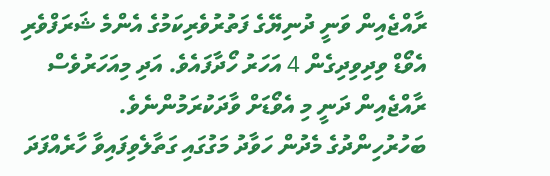ރާއްޖެއިން ވަނީ ދުނިޔޭގެ ފަތުރުވެރިކަމުގެ އެންމެ ޝަރަފްވެރި އެވޯޑް ވިދިވިދިގެން 4 އަހަރު ހޯދާފައެވެ. އަދި މިއަހަރުވެސް ރާއްޖެއިން ދަނީ މި އެވޯޑަށް ވާދަކުރަމުންނެވެ.
ބަހުރުހިންދުގެ މެދުން ހަވާދު މަގުގައި ގަތާލެވިފައިވާ ހާރެއްފަދަ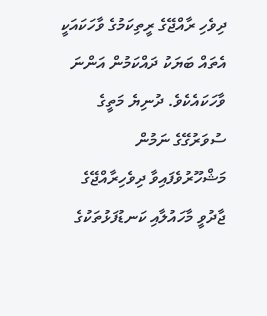ދިވެހި ރާއްޖޭގެ ރީތިކަމުގެ ވާހަކައަކީ އެތައް ބަޔަކު ދައްކަމުން އަންނަ ވާހަކައެކެވެ. ދުނިޔެ މަތީގެ ސުވަރުގޭގެ ނަމުން މަޝްހޫރުވެފައިވާ ދިވެހިރާއްޖޭގެ ޖާދުވީ މާހައުލާއި ކަނޑުފަޅުތަކުގެ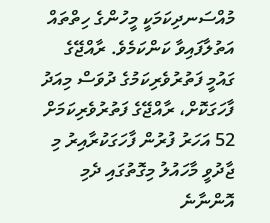މުއްސަނދިކަމަކީ މީހުންގެ ހިތްތައް އަތުލާފައިވާ ކަންކަމެވެ. ރާއްޖޭގެ ގައުމީ ފަތުރުވެރިކަމުގެ ދުވަސް މިއަދު ފާހަގަކޮށް، ރާއްޖޭގެ ފަތުރުވެރިކަމަށް 52 އަހަރު ފުރުން ފާހަގަކުރާއިރު މި ޖާދުވީ މާހައުލު މިގޮތުގައި ދެމި އޮންނާނެ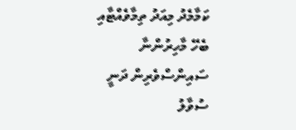ކަމާމެދު މިއަދު ތިމާވެއްޓާއި ބެހޭ މާހިރުންނާ ސައިންސްވެރިން ދަނީ ސުވާލު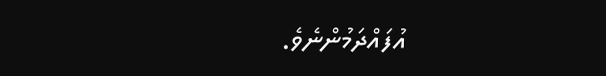އުފައްދަމުންނެވެ.